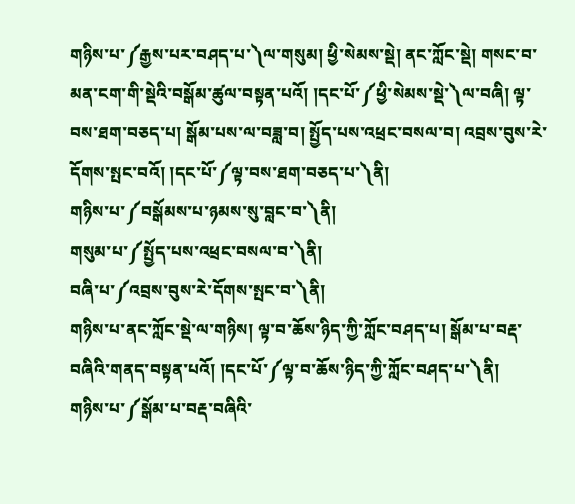གཉིས་པ་༼རྒྱས་པར་བཤད་པ་༽ལ་གསུམ། ཕྱི་སེམས་སྡེ། ནང་ཀློང་སྡེ། གསང་བ་མན་ངག་གི་སྡེའི་བསྒོམ་ཚུལ་བསྟན་པའོ། །དང་པོ་༼ཕྱི་སེམས་སྡེ་༽ལ་བཞི། ལྟ་བས་ཐག་བཅད་པ། སྒོམ་པས་ལ་བཟླ་བ། སྤྱོད་པས་འཕྲང་བསལ་བ། འབྲས་བུས་རེ་དོགས་སྤང་བའོ། །དང་པོ་༼ལྟ་བས་ཐག་བཅད་པ་༽ནི།
གཉིས་པ་༼བསྒོམས་པ་ཉམས་སུ་བླང་བ་༽ནི།
གསུམ་པ་༼སྤྱོད་པས་འཕྲང་བསལ་བ་༽ནི།
བཞི་པ་༼འབྲས་བུས་རེ་དོགས་སྤང་བ་༽ནི།
གཉིས་པ་ནང་ཀློང་སྡེ་ལ་གཉིས། ལྟ་བ་ཆོས་ཉིད་ཀྱི་ཀློང་བཤད་པ། སྒོམ་པ་བརྡ་བཞིའི་གནད་བསྟན་པའོ། །དང་པོ་༼ལྟ་བ་ཆོས་ཉིད་ཀྱི་ཀློང་བཤད་པ་༽ནི།
གཉིས་པ་༼སྒོམ་པ་བརྡ་བཞིའི་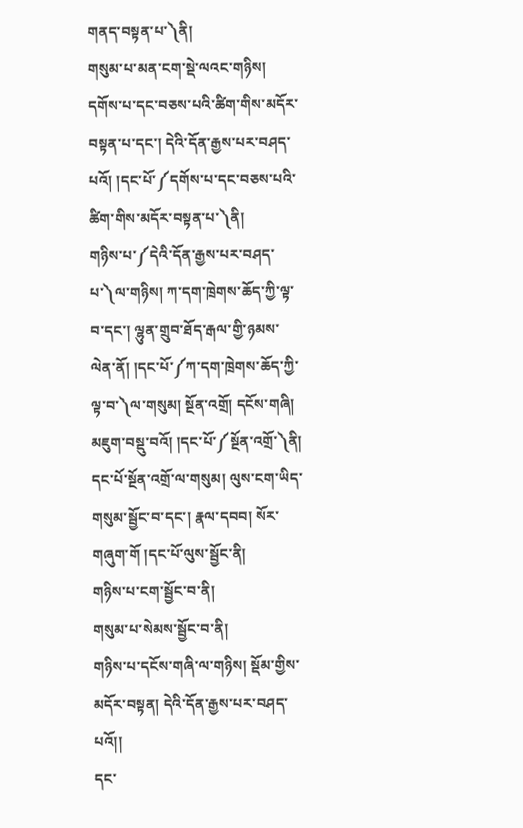གནད་བསྟན་པ་༽ནི།
གསུམ་པ་མན་ངག་སྡེ་ལའང་གཉིས། དགོས་པ་དང་བཅས་པའི་ཚིག་གིས་མདོར་བསྟན་པ་དང་། དེའི་དོན་རྒྱས་པར་བཤད་པའོ། །དང་པོ་༼དགོས་པ་དང་བཅས་པའི་ཚིག་གིས་མདོར་བསྟན་པ་༽ནི།
གཉིས་པ་༼དེའི་དོན་རྒྱས་པར་བཤད་པ་༽ལ་གཉིས། ཀ་དག་ཁྲེགས་ཆོད་ཀྱི་ལྟ་བ་དང་། ལྷུན་གྲུབ་ཐོད་རྒལ་གྱི་ཉམས་ལེན་ནོ། །དང་པོ་༼ཀ་དག་ཁྲེགས་ཆོད་ཀྱི་ལྟ་བ་༽ལ་གསུམ། སྔོན་འགྲོ། དངོས་གཞི། མཇུག་བསྡུ་བའོ། །དང་པོ་༼སྔོན་འགྲོ་༽ནི།
དང་པོ་སྔོན་འགྲོ་ལ་གསུམ། ལུས་ངག་ཡིད་གསུམ་སྦྱོང་བ་དང་། རྣལ་དབབ། སོར་གཞུག་གོ །དང་པོ་ལུས་སྦྱོང་ནི།
གཉིས་པ་ངག་སྦྱོང་བ་ནི།
གསུམ་པ་སེམས་སྦྱོང་བ་ནི།
གཉིས་པ་དངོས་གཞི་ལ་གཉིས། སྡོམ་གྱིས་མདོར་བསྟན། དེའི་དོན་རྒྱས་པར་བཤད་པའོ།།
དང་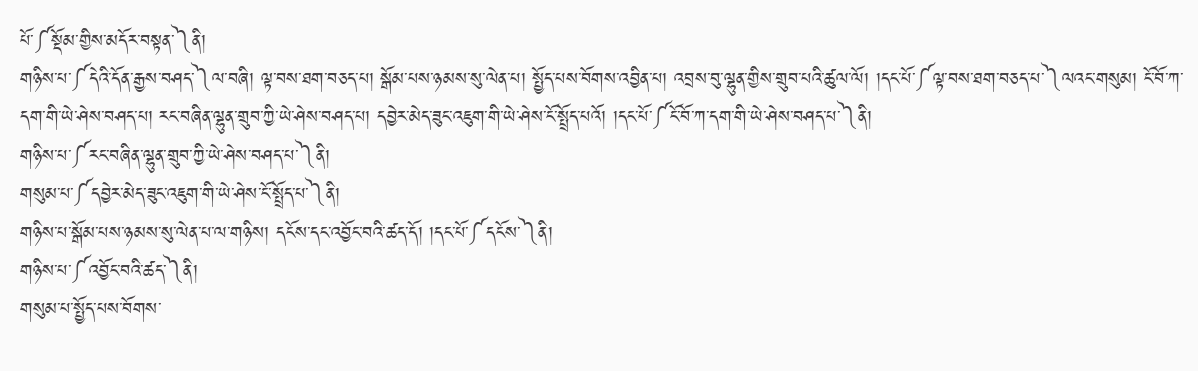པོ་༼སྡོམ་གྱིས་མདོར་བསྟན་༽ནི།
གཉིས་པ་༼དེའི་དོན་རྒྱས་བཤད་༽ལ་བཞི། ལྟ་བས་ཐག་བཅད་པ། སྒོམ་པས་ཉམས་སུ་ལེན་པ། སྤྱོད་པས་བོགས་འབྱིན་པ། འབྲས་བུ་ལྷུན་གྱིས་གྲུབ་པའི་ཚུལ་ལོ། །དང་པོ་༼ལྟ་བས་ཐག་བཅད་པ་༽ལའང་གསུམ། ངོ་བོ་ཀ་དག་གི་ཡེ་ཤེས་བཤད་པ། རང་བཞིན་ལྷུན་གྲུབ་ཀྱི་ཡེ་ཤེས་བཤད་པ། དབྱེར་མེད་ཟུང་འཇུག་གི་ཡེ་ཤེས་ངོ་སྤྲོད་པའོ། །དང་པོ་༼ངོ་བོ་ཀ་དག་གི་ཡེ་ཤེས་བཤད་པ་༽ནི།
གཉིས་པ་༼རང་བཞིན་ལྷུན་གྲུབ་ཀྱི་ཡེ་ཤེས་བཤད་པ་༽ནི།
གསུམ་པ་༼དབྱེར་མེད་ཟུང་འཇུག་གི་ཡེ་ཤེས་ངོ་སྤྲོད་པ་༽ནི།
གཉིས་པ་སྒོམ་པས་ཉམས་སུ་ལེན་པ་ལ་གཉིས། དངོས་དང་འབྱོང་བའི་ཚད་དོ། །དང་པོ་༼དངོས་༽ནི།
གཉིས་པ་༼འབྱོང་བའི་ཚད་༽ནི།
གསུམ་པ་སྤྱོད་པས་བོགས་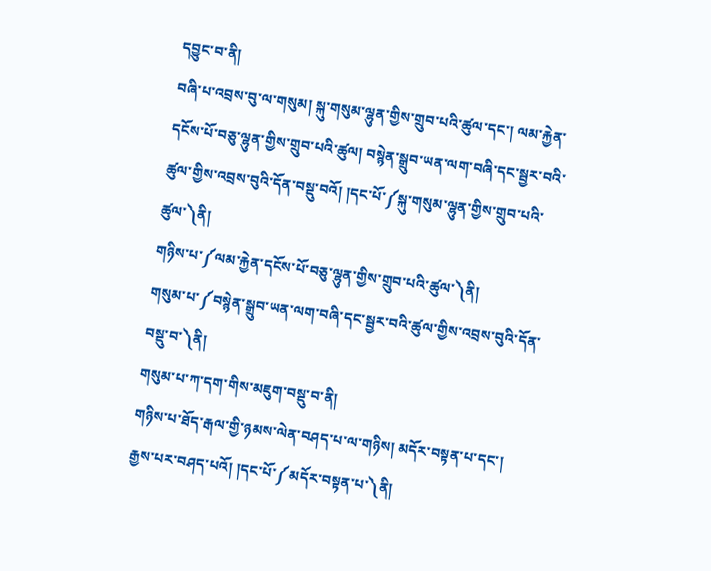དབྱུང་བ་ནི།
བཞི་པ་འབྲས་བུ་ལ་གསུམ། སྐུ་གསུམ་ལྷུན་གྱིས་གྲུབ་པའི་ཚུལ་དང་། ལམ་རྐྱེན་དངོས་པོ་བཅུ་ལྷུན་གྱིས་གྲུབ་པའི་ཚུལ། བསྙེན་སྒྲུབ་ཡན་ལག་བཞི་དང་སྦྱར་བའི་ཚུལ་གྱིས་འབྲས་བུའི་དོན་བསྡུ་བའོ། །དང་པོ་༼སྐུ་གསུམ་ལྷུན་གྱིས་གྲུབ་པའི་ཚུལ་༽ནི།
གཉིས་པ་༼ལམ་རྐྱེན་དངོས་པོ་བཅུ་ལྷུན་གྱིས་གྲུབ་པའི་ཚུལ་༽ནི།
གསུམ་པ་༼བསྙེན་སྒྲུབ་ཡན་ལག་བཞི་དང་སྦྱར་བའི་ཚུལ་གྱིས་འབྲས་བུའི་དོན་བསྡུ་བ་༽ནི།
གསུམ་པ་ཀ་དག་གིས་མཇུག་བསྡུ་བ་ནི།
གཉིས་པ་ཐོད་རྒལ་གྱི་ཉམས་ལེན་བཤད་པ་ལ་གཉིས། མདོར་བསྟན་པ་དང་། རྒྱས་པར་བཤད་པའོ། །དང་པོ་༼མདོར་བསྟན་པ་༽ནི།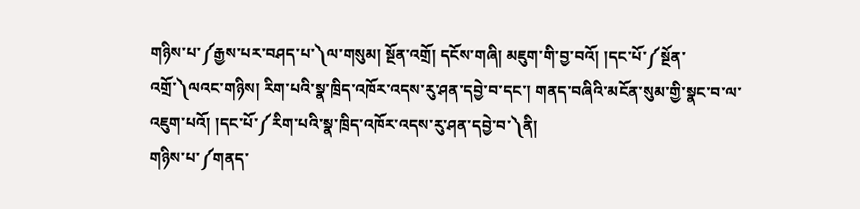གཉིས་པ་༼རྒྱས་པར་བཤད་པ་༽ལ་གསུམ། སྔོན་འགྲོ། དངོས་གཞི། མཇུག་གི་བྱ་བའོ། །དང་པོ་༼སྔོན་འགྲོ་༽ལའང་གཉིས། རིག་པའི་སྣ་ཁྲིད་འཁོར་འདས་རུ་ཤན་དབྱེ་བ་དང་། གནད་བཞིའི་མངོན་སུམ་གྱི་སྣང་བ་ལ་འཇུག་པའོ། །དང་པོ་༼རིག་པའི་སྣ་ཁྲིད་འཁོར་འདས་རུ་ཤན་དབྱེ་བ་༽ནི།
གཉིས་པ་༼གནད་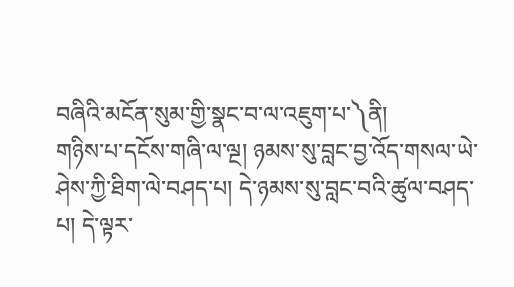བཞིའི་མངོན་སུམ་གྱི་སྣང་བ་ལ་འཇུག་པ་༽ནི།
གཉིས་པ་དངོས་གཞི་ལ་ལྔ། ཉམས་སུ་བླང་བྱ་འོད་གསལ་ཡེ་ཤེས་ཀྱི་ཐིག་ལེ་བཤད་པ། དེ་ཉམས་སུ་བླང་བའི་ཚུལ་བཤད་པ། དེ་ལྟར་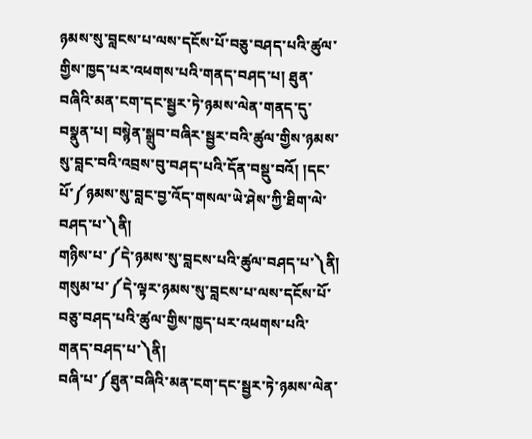ཉམས་སུ་བླངས་པ་ལས་དངོས་པོ་བཅུ་བཤད་པའི་ཚུལ་གྱིས་ཁྱད་པར་འཕགས་པའི་གནད་བཤད་པ། ཐུན་བཞིའི་མན་ངག་དང་སྦྱར་ཏེ་ཉམས་ལེན་གནད་དུ་བསྣུན་པ། བསྙེན་སྒྲུབ་བཞིར་སྦྱར་བའི་ཚུལ་གྱིས་ཉམས་སུ་བླང་བའི་འབྲས་བུ་བཤད་པའི་དོན་བསྡུ་བའོ། །དང་པོ་༼ཉམས་སུ་བླང་བྱ་འོད་གསལ་ཡེ་ཤེས་ཀྱི་ཐིག་ལེ་བཤད་པ་༽ནི།
གཉིས་པ་༼དེ་ཉམས་སུ་བླངས་པའི་ཚུལ་བཤད་པ་༽ནི།
གསུམ་པ་༼དེ་ལྟར་ཉམས་སུ་བླངས་པ་ལས་དངོས་པོ་བཅུ་བཤད་པའི་ཚུལ་གྱིས་ཁྱད་པར་འཕགས་པའི་གནད་བཤད་པ་༽ནི།
བཞི་པ་༼ཐུན་བཞིའི་མན་ངག་དང་སྦྱར་ཏེ་ཉམས་ལེན་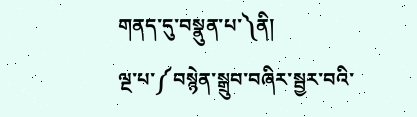གནད་དུ་བསྣུན་པ་༽ནི།
ལྔ་པ་༼བསྙེན་སྒྲུབ་བཞིར་སྦྱར་བའི་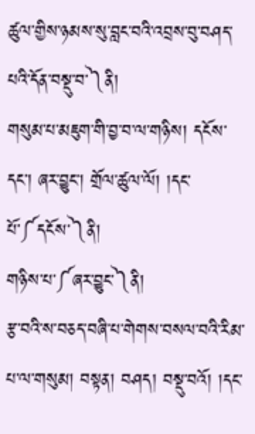ཚུལ་གྱིས་ཉམས་སུ་བླང་བའི་འབྲས་བུ་བཤད་པའི་དོན་བསྡུ་བ་༽ནི།
གསུམ་པ་མཇུག་གི་བྱ་བ་ལ་གཉིས། དངོས་དང་། ཞར་བྱུང་། གྲོལ་ཚུལ་ལོ། །དང་པོ་༼དངོས་༽ནི།
གཉིས་པ་༼ཞར་བྱུང་༽ནི།
རྩ་བའི་ས་བཅད་བཞི་པ་གེགས་བསལ་བའི་རིམ་པ་ལ་གསུམ། བསྟན། བཤད། བསྡུ་བའོ། །དང་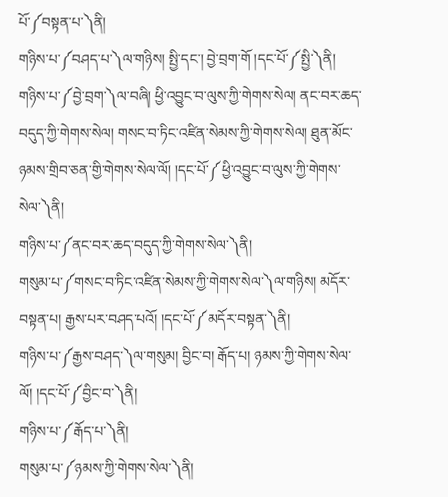པོ་༼བསྟན་པ་༽ནི།
གཉིས་པ་༼བཤད་པ་༽ལ་གཉིས། སྤྱི་དང་། བྱེ་བྲག་གོ །དང་པོ་༼སྤྱི་༽ནི།
གཉིས་པ་༼བྱེ་བྲག་༽ལ་བཞི། ཕྱི་འབྱུང་བ་ལུས་ཀྱི་གེགས་སེལ། ནང་བར་ཆད་བདུད་ཀྱི་གེགས་སེལ། གསང་བ་ཏིང་འཛིན་སེམས་ཀྱི་གེགས་སེལ། ཐུན་མོང་ཉམས་གྲིབ་ཅན་གྱི་གེགས་སེལ་ལོ། །དང་པོ་༼ཕྱི་འབྱུང་བ་ལུས་ཀྱི་གེགས་སེལ་༽ནི།
གཉིས་པ་༼ནང་བར་ཆད་བདུད་ཀྱི་གེགས་སེལ་༽ནི།
གསུམ་པ་༼གསང་བ་ཏིང་འཛིན་སེམས་ཀྱི་གེགས་སེལ་༽ལ་གཉིས། མདོར་བསྟན་པ། རྒྱས་པར་བཤད་པའོ། །དང་པོ་༼མདོར་བསྟན་༽ནི།
གཉིས་པ་༼རྒྱས་བཤད་༽ལ་གསུམ། བྱིང་བ། རྒོད་པ། ཉམས་ཀྱི་གེགས་སེལ་ལོ། །དང་པོ་༼བྱིང་བ་༽ནི།
གཉིས་པ་༼རྒོད་པ་༽ནི།
གསུམ་པ་༼ཉམས་ཀྱི་གེགས་སེལ་༽ནི།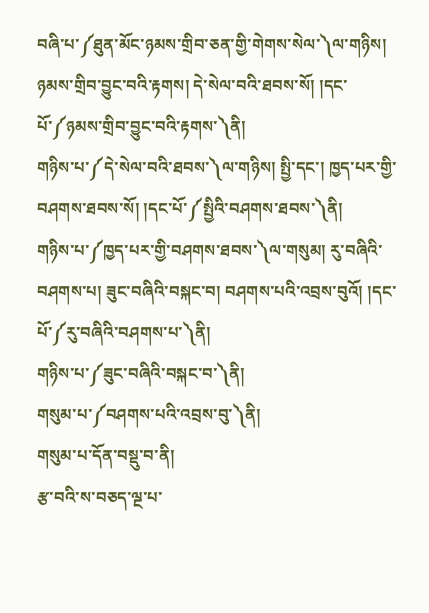བཞི་པ་༼ཐུན་མོང་ཉམས་གྲིབ་ཅན་གྱི་གེགས་སེལ་༽ལ་གཉིས། ཉམས་གྲིབ་བྱུང་བའི་རྟགས། དེ་སེལ་བའི་ཐབས་སོ། །དང་པོ་༼ཉམས་གྲིབ་བྱུང་བའི་རྟགས་༽ནི།
གཉིས་པ་༼དེ་སེལ་བའི་ཐབས་༽ལ་གཉིས། སྤྱི་དང་། ཁྱད་པར་གྱི་བཤགས་ཐབས་སོ། །དང་པོ་༼སྤྱིའི་བཤགས་ཐབས་༽ནི།
གཉིས་པ་༼ཁྱད་པར་གྱི་བཤགས་ཐབས་༽ལ་གསུམ། རུ་བཞིའི་བཤགས་པ། ཟུང་བཞིའི་བསྐང་བ། བཤགས་པའི་འབྲས་བུའོ། །དང་པོ་༼རུ་བཞིའི་བཤགས་པ་༽ནི།
གཉིས་པ་༼ཟུང་བཞིའི་བསྐང་བ་༽ནི།
གསུམ་པ་༼བཤགས་པའི་འབྲས་བུ་༽ནི།
གསུམ་པ་དོན་བསྡུ་བ་ནི།
རྩ་བའི་ས་བཅད་ལྔ་པ་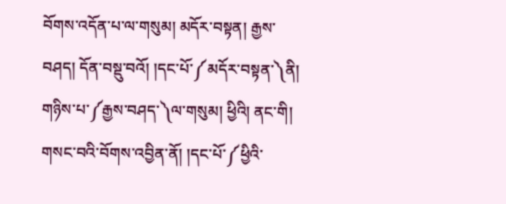བོགས་འདོན་པ་ལ་གསུམ། མདོར་བསྟན། རྒྱས་བཤད། དོན་བསྡུ་བའོ། །དང་པོ་༼མདོར་བསྟན་༽ནི།
གཉིས་པ་༼རྒྱས་བཤད་༽ལ་གསུམ། ཕྱིའི། ནང་གི། གསང་བའི་བོགས་འབྱིན་ནོ། །དང་པོ་༼ཕྱིའི་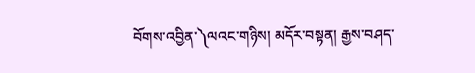བོགས་འབྱིན་༽ལའང་གཉིས། མདོར་བསྟན། རྒྱས་བཤད་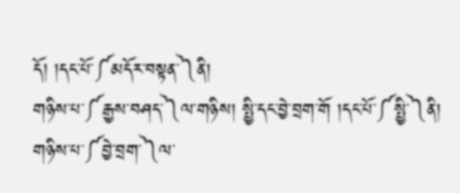དོ། །དང་པོ་༼མདོར་བསྟན་༽ནི།
གཉིས་པ་༼རྒྱས་བཤད་༽ལ་གཉིས། སྤྱི་དང་བྱེ་བྲག་གོ །དང་པོ་༼སྤྱི་༽ནི།
གཉིས་པ་༼བྱེ་བྲག་༽ལ་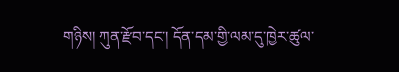གཉིས། ཀུན་རྫོབ་དང་། དོན་དམ་གྱི་ལམ་དུ་ཁྱེར་ཚུལ་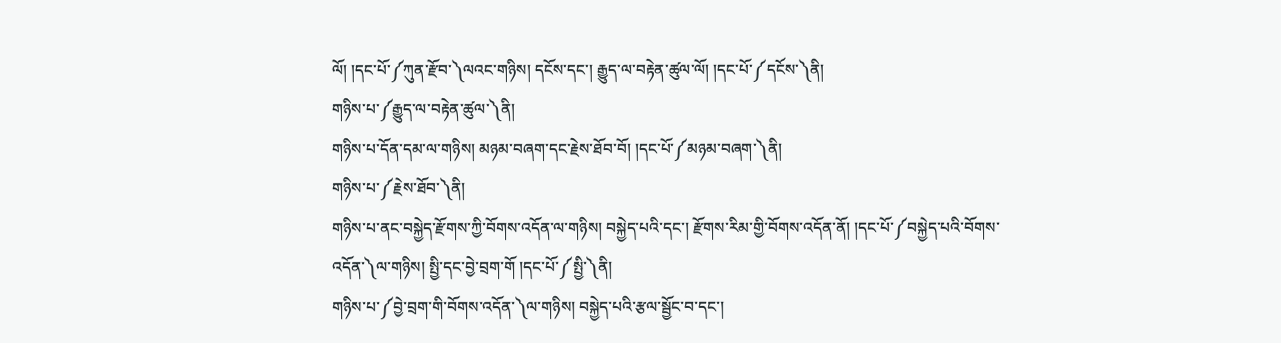ལོ། །དང་པོ་༼ཀུན་རྫོབ་༽ལའང་གཉིས། དངོས་དང་། རྒྱུད་ལ་བརྟེན་ཚུལ་ལོ། །དང་པོ་༼དངོས་༽ནི།
གཉིས་པ་༼རྒྱུད་ལ་བརྟེན་ཚུལ་༽ནི།
གཉིས་པ་དོན་དམ་ལ་གཉིས། མཉམ་བཞག་དང་རྗེས་ཐོབ་བོ། །དང་པོ་༼མཉམ་བཞག་༽ནི།
གཉིས་པ་༼རྗེས་ཐོབ་༽ནི།
གཉིས་པ་ནང་བསྐྱེད་རྫོགས་ཀྱི་བོགས་འདོན་ལ་གཉིས། བསྐྱེད་པའི་དང་། རྫོགས་རིམ་གྱི་བོགས་འདོན་ནོ། །དང་པོ་༼བསྐྱེད་པའི་བོགས་འདོན་༽ལ་གཉིས། སྤྱི་དང་བྱེ་བྲག་གོ །དང་པོ་༼སྤྱི་༽ནི།
གཉིས་པ་༼བྱེ་བྲག་གི་བོགས་འདོན་༽ལ་གཉིས། བསྐྱེད་པའི་རྩལ་སྦྱོང་བ་དང་།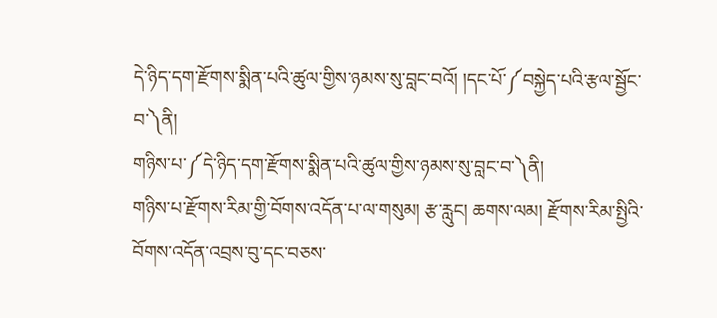དེ་ཉིད་དག་རྫོགས་སྨིན་པའི་ཚུལ་གྱིས་ཉམས་སུ་བླང་བའོ། །དང་པོ་༼བསྐྱེད་པའི་རྩལ་སྦྱོང་བ་༽ནི།
གཉིས་པ་༼དེ་ཉིད་དག་རྫོགས་སྨིན་པའི་ཚུལ་གྱིས་ཉམས་སུ་བླང་བ་༽ནི།
གཉིས་པ་རྫོགས་རིམ་གྱི་བོགས་འདོན་པ་ལ་གསུམ། རྩ་རླུང། ཆགས་ལམ། རྫོགས་རིམ་སྤྱིའི་བོགས་འདོན་འབྲས་བུ་དང་བཅས་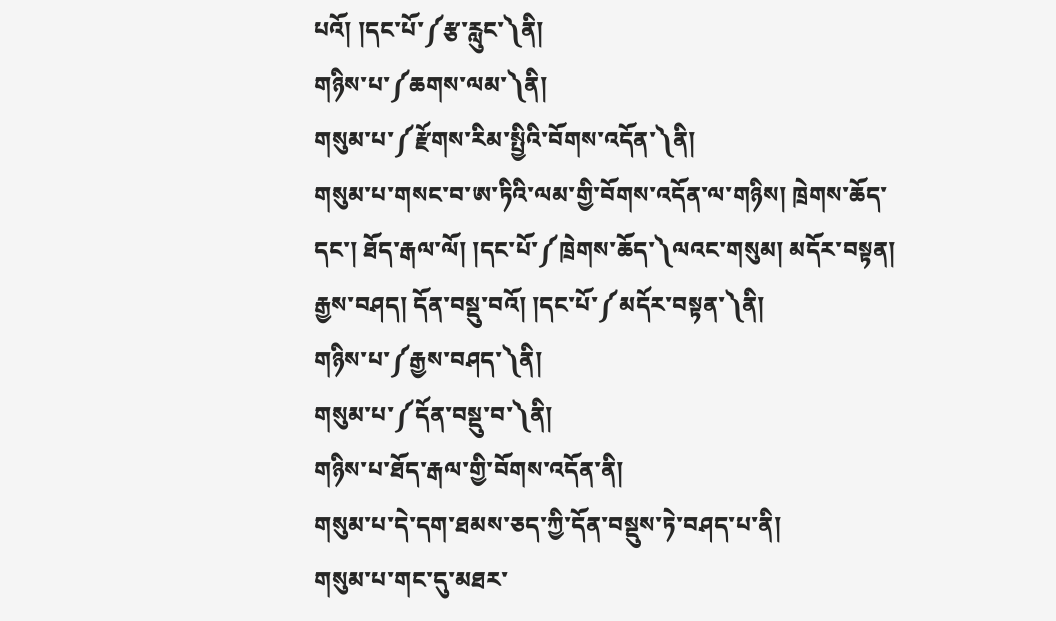པའོ། །དང་པོ་༼རྩ་རླུང་༽ནི།
གཉིས་པ་༼ཆགས་ལམ་༽ནི།
གསུམ་པ་༼རྫོགས་རིམ་སྤྱིའི་བོགས་འདོན་༽ནི།
གསུམ་པ་གསང་བ་ཨ་ཏིའི་ལམ་གྱི་བོགས་འདོན་ལ་གཉིས། ཁྲེགས་ཆོད་དང་། ཐོད་རྒལ་ལོ། །དང་པོ་༼ཁྲེགས་ཆོད་༽ལའང་གསུམ། མདོར་བསྟན། རྒྱས་བཤད། དོན་བསྡུ་བའོ། །དང་པོ་༼མདོར་བསྟན་༽ནི།
གཉིས་པ་༼རྒྱས་བཤད་༽ནི།
གསུམ་པ་༼དོན་བསྡུ་བ་༽ནི།
གཉིས་པ་ཐོད་རྒལ་གྱི་བོགས་འདོན་ནི།
གསུམ་པ་དེ་དག་ཐམས་ཅད་ཀྱི་དོན་བསྡུས་ཏེ་བཤད་པ་ནི།
གསུམ་པ་གང་དུ་མཐར་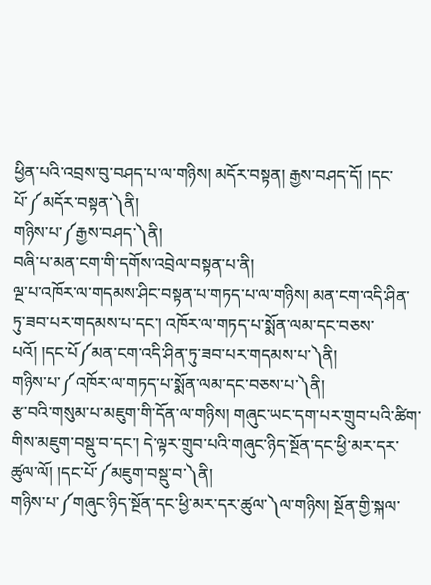ཕྱིན་པའི་འབྲས་བུ་བཤད་པ་ལ་གཉིས། མདོར་བསྟན། རྒྱས་བཤད་དོ། །དང་པོ་༼མདོར་བསྟན་༽ནི།
གཉིས་པ་༼རྒྱས་བཤད་༽ནི།
བཞི་པ་མན་ངག་གི་དགོས་འབྲེལ་བསྟན་པ་ནི།
ལྔ་པ་འཁོར་ལ་གདམས་ཤིང་བསྟན་པ་གཏད་པ་ལ་གཉིས། མན་ངག་འདི་ཤིན་ཏུ་ཟབ་པར་གདམས་པ་དང་། འཁོར་ལ་གཏད་པ་སྨོན་ལམ་དང་བཅས་པའོ། །དང་པོ༼མན་ངག་འདི་ཤིན་ཏུ་ཟབ་པར་གདམས་པ་༽ནི།
གཉིས་པ་༼འཁོར་ལ་གཏད་པ་སྨོན་ལམ་དང་བཅས་པ་༽ནི།
རྩ་བའི་གསུམ་པ་མཇུག་གི་དོན་ལ་གཉིས། གཞུང་ཡང་དག་པར་གྲུབ་པའི་ཚིག་གིས་མཇུག་བསྡུ་བ་དང་། དེ་ལྟར་གྲུབ་པའི་གཞུང་ཉིད་སྔོན་དང་ཕྱི་མར་དར་ཚུལ་ལོ། །དང་པོ་༼མཇུག་བསྡུ་བ་༽ནི།
གཉིས་པ་༼གཞུང་ཉིད་སྔོན་དང་ཕྱི་མར་དར་ཚུལ་༽ལ་གཉིས། སྔོན་གྱི་སྐལ་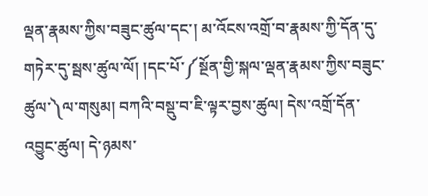ལྡན་རྣམས་ཀྱིས་བཟུང་ཚུལ་དང་། མ་འོངས་འགྲོ་བ་རྣམས་ཀྱི་དོན་དུ་གཏེར་དུ་སྦས་ཚུལ་ལོ། །དང་པོ་༼སྔོན་གྱི་སྐལ་ལྡན་རྣམས་ཀྱིས་བཟུང་ཚུལ་༽ལ་གསུམ། བཀའི་བསྡུ་བ་ཇི་ལྟར་བྱས་ཚུལ། དེས་འགྲོ་དོན་འབྱུང་ཚུལ། དེ་ཉམས་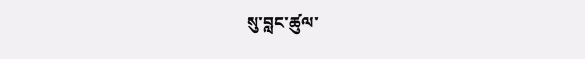སུ་བླང་ཚུལ་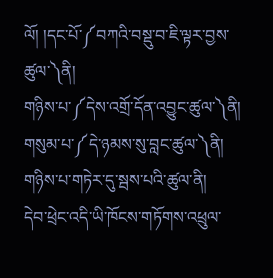ལོ། །དང་པོ་༼བཀའི་བསྡུ་བ་ཇི་ལྟར་བྱས་ཚུལ་༽ནི།
གཉིས་པ་༼དེས་འགྲོ་དོན་འབྱུང་ཚུལ་༽ནི།
གསུམ་པ་༼དེ་ཉམས་སུ་བླང་ཚུལ་༽ནི།
གཉིས་པ་གཏེར་དུ་སྦས་པའི་ཚུལ་ནི།
དེབ་ཕྲེང་འདི་ཡི་ཁོངས་གཏོགས་འཕྲུལ་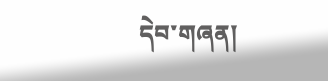དེབ་གཞན།